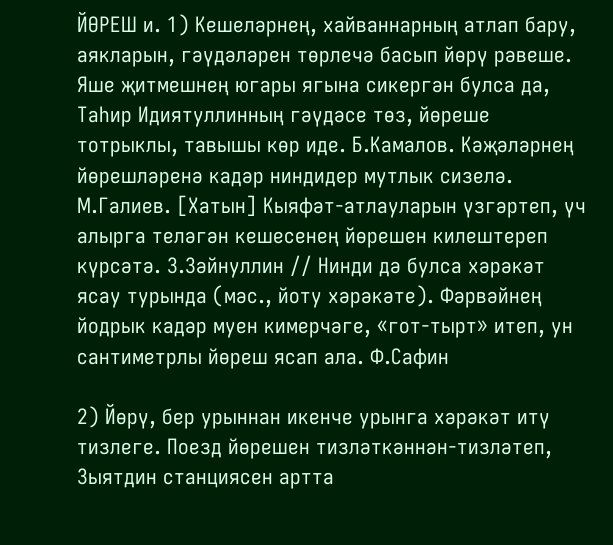ЙӨРЕШ и. 1) Кешеләрнең, хайваннарның атлап бару, аякларын, гәүдәләрен төрлечә басып йөрү рәвеше. Яше җитмешнең югары ягына сикергән булса да, Таһир Идиятуллинның гәүдәсе төз, йөреше тотрыклы, тавышы көр иде. Б.Камалов. Кәҗәләрнең йөрешләренә кадәр ниндидер мутлык сизелә. М.Галиев. [Хатын] Кыяфәт-атлауларын үзгәртеп, үч алырга теләгән кешесенең йөрешен килештереп күрсәтә. З.Зәйнуллин // Нинди дә булса хәрәкәт ясау турында (мәс., йоту хәрәкәте). Фәрвәйнең йодрык кадәр муен кимерчәге, «гот-тырт» итеп, ун сантиметрлы йөреш ясап ала. Ф.Сафин

2) Йөрү, бер урыннан икенче урынга хәрәкәт итү тизлеге. Поезд йөрешен тизләткәннән-тизләтеп, Зыятдин станциясен артта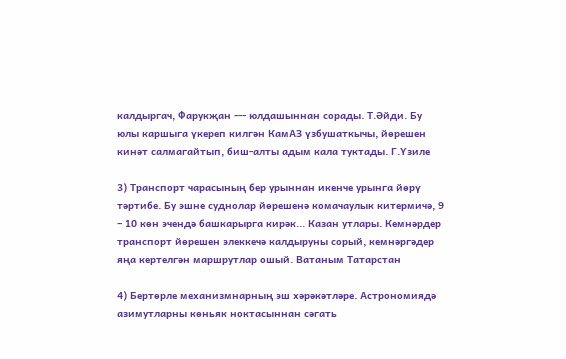калдыргач, Фарукҗан --- юлдашыннан сорады. Т.Әйди. Бу юлы каршыга үкереп килгән КамАЗ үзбушаткычы, йөрешен кинәт салмагайтып, биш-алты адым кала туктады. Г.Үзиле

3) Транспорт чарасының бер урыннан икенче урынга йөрү тәртибе. Бу эшне суднолар йөрешенә комачаулык китермичә, 9 – 10 көн эчендә башкарырга кирәк... Казан утлары. Кемнәрдер транспорт йөрешен элеккечә калдыруны сорый, кемнәргәдер яңа кертелгән маршрутлар ошый. Ватаным Татарстан

4) Бертөрле механизмнарның эш хәрәкәтләре. Астрономиядә азимутларны көньяк ноктасыннан сәгать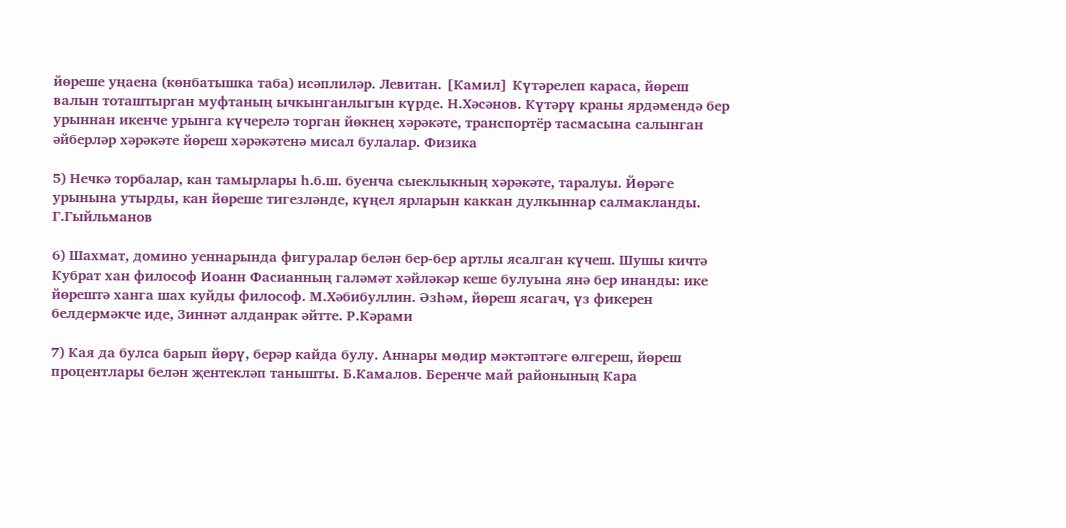йөреше уңаена (көнбатышка таба) исәплиләр. Левитан. [Камил] Күтәрелеп караса, йөреш валын тоташтырган муфтаның ычкынганлыгын күрде. Н.Хәсәнов. Күтәрү краны ярдәмендә бер урыннан икенче урынга күчерелә торган йөкнең хәрәкәте, транспортёр тасмасына салынган әйберләр хәрәкәте йөреш хәрәкәтенә мисал булалар. Физика

5) Нечкә торбалар, кан тамырлары һ.б.ш. буенча сыеклыкның хәрәкәте, таралуы. Йөрәге урынына утырды, кан йөреше тигезләнде, күңел ярларын каккан дулкыннар салмакланды. Г.Гыйльманов

6) Шахмат, домино уеннарында фигуралар белән бер-бер артлы ясалган күчеш. Шушы кичтә Кубрат хан философ Иоанн Фасианның галәмәт хәйләкәр кеше булуына янә бер инанды: ике йөрештә ханга шах куйды философ. М.Хәбибуллин. Әзһәм, йөреш ясагач, үз фикерен белдермәкче иде, Зиннәт алданрак әйтте. Р.Кәрами

7) Кая да булса барып йөрү, берәр кайда булу. Аннары мөдир мәктәптәге өлгереш, йөреш процентлары белән җентекләп танышты. Б.Камалов. Беренче май районының Кара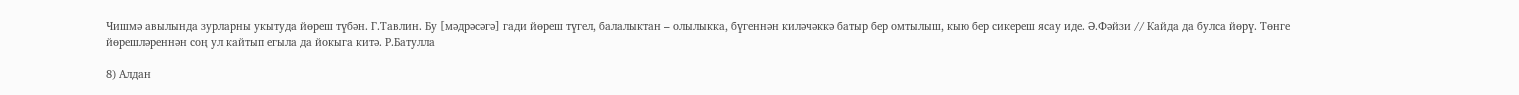Чишмә авылында зурларны укытуда йөреш түбән. Г.Тавлин. Бу [мәдрәсәгә] гади йөреш түгел, балалыктан – олылыкка, бүгеннән киләчәккә батыр бер омтылыш, кыю бер сикереш ясау иде. Ә.Фәйзи // Кайда да булса йөрү. Төнге йөрешләреннән соң ул кайтып егыла да йокыга китә. Р.Батулла

8) Алдан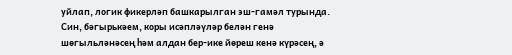уйлап, логик фикерләп башкарылган эш-гамәл турында. Син, бәгырькәем, коры исәпләүләр белән генә шөгыльләнәсең һәм алдан бер-ике йөреш кенә күрәсең, ә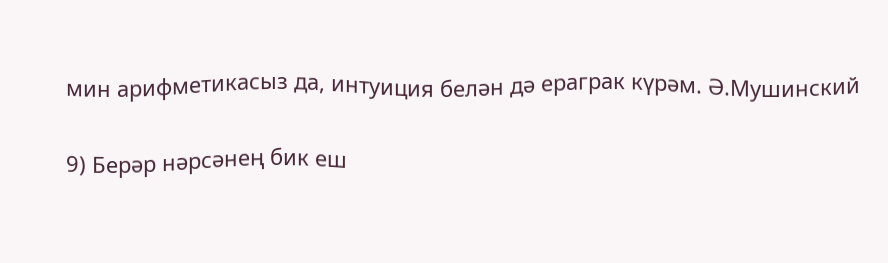мин арифметикасыз да, интуиция белән дә ераграк күрәм. Ә.Мушинский

9) Берәр нәрсәнең бик еш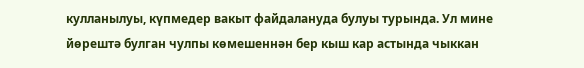кулланылуы, күпмедер вакыт файдалануда булуы турында. Ул мине йөрештә булган чулпы көмешеннән бер кыш кар астында чыккан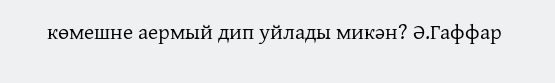көмешне аермый дип уйлады микән? Ә.Гаффар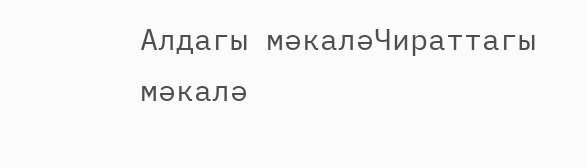Алдагы мәкаләЧираттагы мәкалә